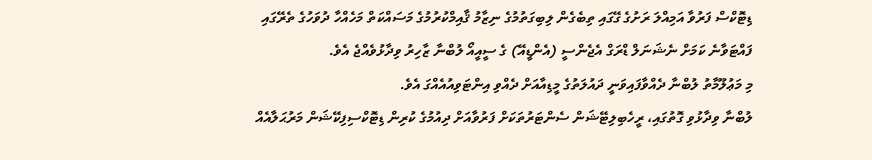ޑިޓޮކްސް ފަރުވާ އަމިއްލަ ރަށުގެ ގޭގައި ތިބެގެން ލިބިގަތުމުގެ ނިޒާމު ޤާއިމްކުރުމުގެ މަސައްކަތް މަހެއްހާ ދުވަހުގެ ތެރޭގައި ފައްޓަވާނެ ކަމަށް ނެޝަނަލް ޑްރަގް އެޖެންސީ (އެންޑީއޭ) ގެ ސީއީއޯ ލުބްނާ ޒާހިރު ވިދާޅުވެއްޖެ އެވެ.
މި މަޢުލޫމާތު ލުބްނާ ދެއްވާފައިވަނީ ދައުލަތުގެ މީޑިއާއަށް ދެއްވި އިންޓަވިއުއެއްގަ އެވެ.
ލުބްނާ ވިދާޅުވި ގޮތުގައި، ރީހެބިލިޓޭޝަން ސެންޓަރުތަކަށް ފަރުވާއަށް ދިއުމުގެ ކުރިން ޑިޓޮކްސިފިކޭޝަން މަރުޙަލާއެއް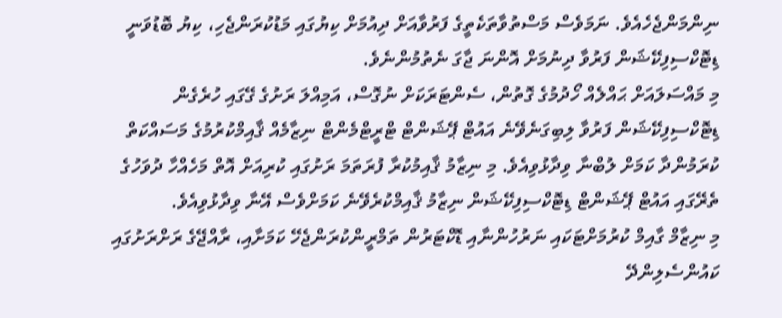ނިންމަންޖެހެއެވެ. ނަމަވެސް މަސްތުވާތަކެތީގެ ފަރުވާއަށް ދިއުމަށް ކިޔުގައި މަޑުކުރަންޖެހި، ކިޔު ބޮޑުވަނީ ޑިޓޮކްސިފިކޭޝަން ފަރުވާ ދިނުމަށް އޮންނަ ޖާގަ ނެތުމުންނެވެ.
މި މައްސަލައަށް ޙައްލެއް ހޯދުމުގެ ގޮތުން، ސެންޓަރަކަށް ނުގޮސް، އަމިއްލަ ރަށުގެ ގޭގައި ހުރެގެން ޑިޓޮކްސިފިކޭޝަން ފަރުވާ ލިބިގަނެވޭނެ އައުޓް ޕޭޝަންޓް ޓްރީޓްމެންޓް ނިޒާމެއް ޤާއިމްކުރުމުގެ މަސައްކަތް ކުރަމުންދާ ކަމަށް ލުބްނާ ވިދާޅުވިއެވެ. މި ނިޒާމު ޤާއިމުކުރާ ފުރަތަމަ ރަށުގައި ކުރިއަށް އޮތް މަހެއްހާ ދުވަހުގެ ތެރޭގައި އައުޓް ޕޭޝަންޓް ޑިޓޮކްސިފިކޭޝަން ނިޒާމު ޤާއިމްކުރެވޭނެ ކަމަށްވެސް އޭނާ ވިދާޅުވިއެވެ.
މި ނިޒާމް ގާއިމް ކުރުމަށްޓަކައި ނަރުހުންނާއި ޑޮކްޓަރުން ތަމްރީންކުރަންޖެހޭ ކަމަށާއި، ރާއްޖޭގެ ރަށްރަށުގައި ކައުންސެލިންދޭ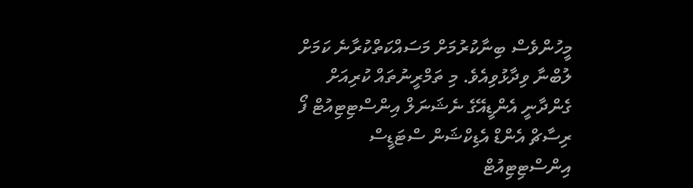މީހުންވެސް ބިނާކުރުމަށް މަސައްކަތްކުރާނެ ކަމަށް ލުބްނާ ވިދާޅުވިއެވެ. މި ތަމްރީނުތައް ކުރިއަށް ގެންދާނީ އެންޑީއޭގެ ނެޝަނަލް އިންސްޓިޓިއުޓް ފޯ ރިސާޗް އެންޑް އެޑިކްޝަން ސްޓަޑީސް އިންސްޓިޓިއުޓް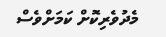މެދުވެރިކޮށް ކަމަށްވެސް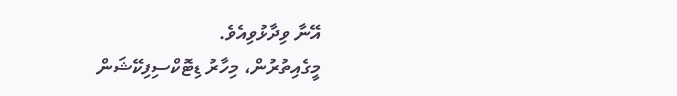އޭނާ ވިދާޅުވިއެވެ.
މީގެއިތުރުން، މިހާރު ޑިޓޮކްސިފިކޭޝަން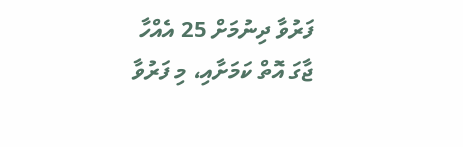ފަރުވާ ދިނުމަށް 25 އެއްހާ ޖާގަ އޮތް ކަމަށާއި، މި ފަރުވާ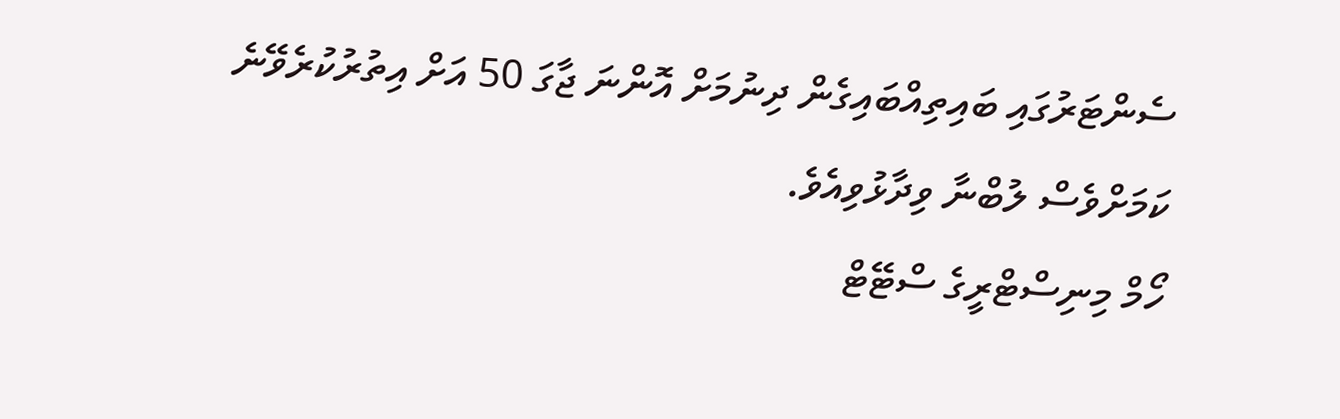ސެންޓަރުގައި ބައިތިއްބައިގެން ދިނުމަށް އޮންނަ ޖާގަ 50 އަށް އިތުރުކުރެވޭނެ ކަމަށްވެސް ލުބްނާ ވިދާޅުވިއެވެ.
ހޯމް މިނިސްޓްރީގެ ސްޓޭޓް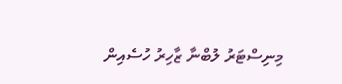މިނިސްޓަރު ލުބްނާ ޒާހިރު ހުސެއިން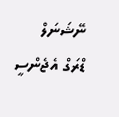ނޭޝަނަލް ޑްރަގް އެޖެންސީ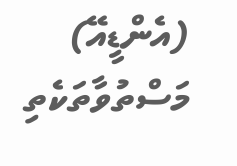(އެންޑީއޭ) މަސްތުވާތަކެތި